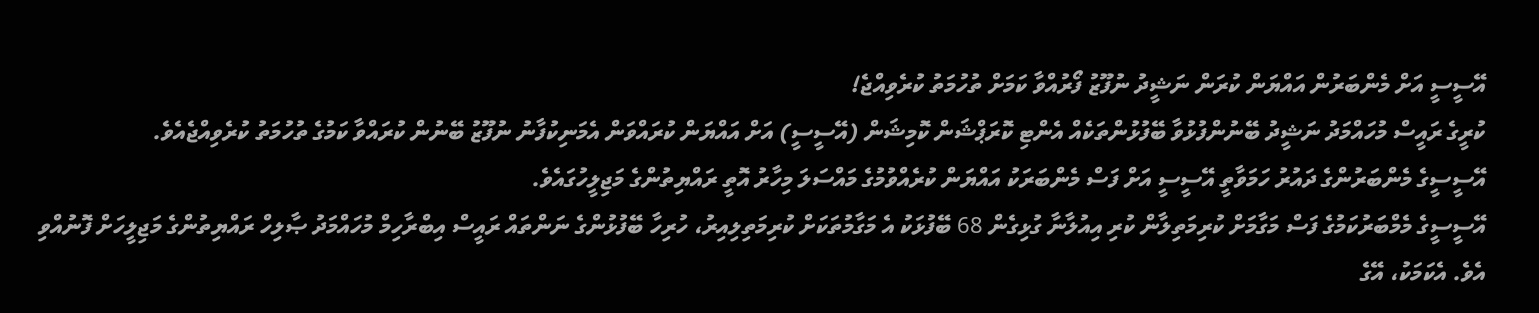އޭސީސީ އަށް މެންބަރުން އައްޔަން ކުރަން ނަޝީދު ނުފޫޒު ފޯރުއްވާ ކަމަށް ތުހުމަތު ކުރެވިއްޖެ!
ކުރީގެ ރައީސް މުހައްމަދު ނަޝީދު ބޭނުންފުޅުވާ ބޭފުޅުންތަކެއް އެންޓި ކޮރަޕްޝަން ކޮމިޝަން (އޭސީސީ) އަށް އައްޔަން ކުރައްވަން އެމަނިކުފާނު ނުފޫޒު ބޭނުން ކުރައްވާ ކަމުގެ ތުހުމަތު ކުރެވިއްޖެއެވެ.
އޭސީސީގެ މެންބަރުންގެ ދައުރު ހަމަވާތީ އޭސީސީ އަށް ފަސް މެންބަރަކު އައްޔަން ކުރެއްވުމުގެ މައްސަލަ މިހާރު އޮތީ ރައްޔިތުންގެ މަޖިލީހުގައެވެ.
އޭސީސީގެ މެމްބަރުކަމުގެ ފަސް މަގާމަށް ކުރިމަތިލާން ކުރި އިއުލާނާ ގުޅިގެން 68 ބޭފުޅަކު އެ މަގާމުތަކަށް ކުރިމަތިލިއިރު، ހުރިހާ ބޭފުޅުންގެ ނަންތައް ރައީސް އިބްރާހިމް މުހައްމަދު ޞާލިހް ރައްޔިތުންގެ މަޖިލީހަށް ފޮނުއްވި އެވެ. އެކަމަކު، އޭގެ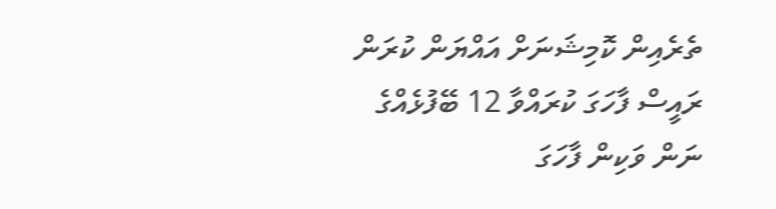ތެރެއިން ކޮމިޝަނަށް އައްޔަން ކުރަން ރައީސް ފާހަގަ ކުރައްވާ 12 ބޭފުޅެއްގެ ނަން ވަކިން ފާހަގަ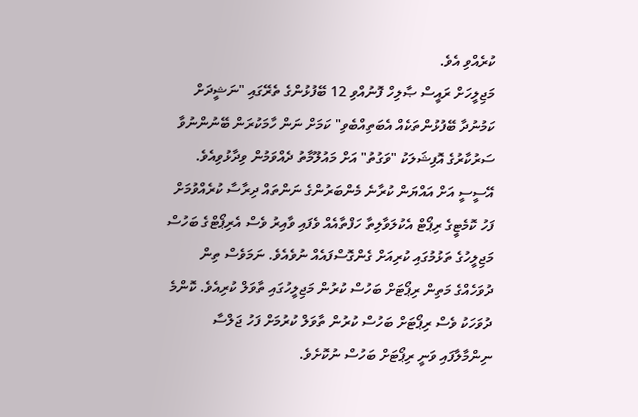ކުރެއްވި އެވެ.
މަޖިލީހަށް ރައީސް ޞާލިހް ފޮނުއްވި 12 ބޭފުޅުންގެ ތެރޭގައި "ނަޝީދަށް ކަމުނުދާ ބޭފުޅުންތަކެއް އެބަތިއްބެވި" ކަމަށް ނަން ހާމަކުރަން ބޭނުންނުވާ ސަރުކާރުގެ އޮފިޝަލަކު "ވަގުތު" އަށް މައުލޫމާތު ދެއްވަމުން ވިދާޅުވިއެވެ.
އޭސީސީ އަށް އައްޔަން ކުރާނެ މެންބަރުންގެ ނަންތައް ދިރާސާ ކުރެއްވުމަށް ފަހު ކޮމެޓީގެ ރިޕޯޓް އެކުލަވާލިތާ ހަފްތާއެއް ވެފައި ވާއިރު ވެސް އެރިޕޯޓްގެ ބަހުސް މަޖިލީހުގެ ތަޅުމުގައި ކުރިއަށް ގެންގޮސްފައެއް ނުވެއެވެ. ނަމަވެސް ތިން ދުވަހެއްގެ މަތިން ރިޕޯޓަށް ބަހުސް ކުރުން މަޖިލީހުގައި ތާވަލް ކުރިއެވެ. ކޮންމެ ދުވަހަކު ވެސް ރިޕޯޓަށް ބަހުސް ކުރުން ތާވަލް ކުރުމަށް ފަހު ޖަލްސާ ނިންމާލާފައި ވަނީ ރިޕޯޓަށް ބަހުސް ނުކޮށެވެ.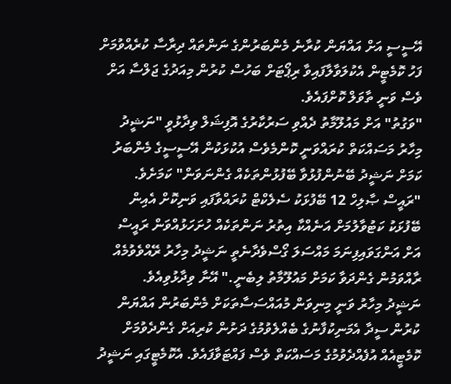އޭސީސީ އަށް އައްޔަން ކުރާނެ މެންބަރުންގެ ނަންތައް ދިރާސާ ކުރެއްވުމަށް ފަހު ކޮމެޓީން އެކުލަވާލާފައިވާ ރިޕޯޓަށް ބަހުސް ކުރުން މިއަދުގެ ޖަލްސާ އަށް ވެސް ވަނީ ތާވަލް ކޮށްފައެވެ.
"ވަގުތު" އަށް މައުލޫމާތު ދެއްވި ސަރުކާރުގެ އޮފިޝަލް ވިދާޅުވީ "ނަޝީދު މިހާރު މަސައްކަތް ކުރައްވަނީ ކޮންމެވެސް އުކުޅަކުން އޭސީސީގެ މެންބަރު ކަމަށް ނަޝީދު ބޭނުންފުޅުވާ ބޭފުޅުންތަކެއް ގެންނަވަން" ކަމަށެވެ.
"ރައީސް ޞާލިހް 12 ބޭފުޅަކު ސެލެކްޓް ކުރައްވާފައި ވަނިކޮށް އެއިން ބޭފުޅަކު ކަޓުވާލުމަށް އަނެއްކާ އިތުރު ނަންތަކެއް ހުށަހަޅުއްވަން ރައީސް އަށް އަންގަވައިފިނަމަ މައްސަލަ ގޯސްވެދާނެތީ ނަޝީދު މިހާރު ރޭއްވެވުމެއް ރާއްވަމުން ގެންދަވާ ކަމަށް މައުލޫމާތު ލިބެނީ." އޭނާ ވިދާޅުވިއެވެ.
ނަޝީދު މިހާރު ވަނީ މިނިވަން މުއައްސަސާތަކަށް މެންބަރުން އައްޔަން ކުރުން ސީދާ އެމަނިކުފާނުގެ ބެއްލެވުމުގެ ދަށުން ކުރިއަށް ގެންދެވުމަށް ކޮމެޓީއެއް އުފެއްދެވުމުގެ މަސައްކަތް ވެސް ފައްޓަވާފައެވެ. އެކޮމެޓީގައި ނަޝީދު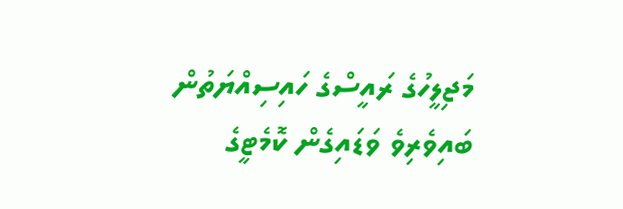މަޖިލީހުގެ ރައީސްގެ ހައިސިއްޔަތުން ބައިވެރިވެ ވަޑައިގެން ކޮމެޓީގެ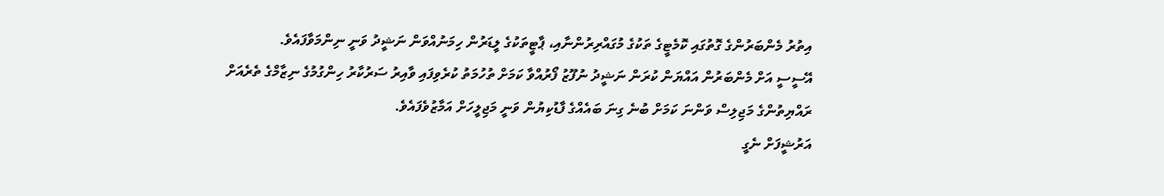އިތުރު މެންބަރުންގެ ގޮތުގައި ކޮމެޓީގެ ތަކުގެ މުގައްރިރުންނާއި، ޕާޓީތަކުގެ ލީޑަރުން ހިމަނުއްވަން ނަޝީދު ވަނީ ނިންމަވާފައެވެ.
އޭސީސީ އަށް މެންބަރުން އައްޔަން ކުރަން ނަޝީދު ނުފޫޒު ފޯރުއްވާ ކަމަށް ތުހުމަތު ކުރެވިފައި ވާއިރު ސަރުކާރު ހިންގުމުގެ ނިޒާމްގެ ތެރެއަށް ރައްޔިތުންގެ މަޖިލިސް ވަންނަ ކަމަށް ބުނެ ގިނަ ބައެއްގެ ފާޑުކިޔުން ވަނީ މަޖިލީހަށް އަމާޒުވެފައެވެ.
އަރުޝީފަށް ނެގީ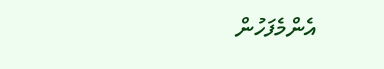އެންމެފަހުން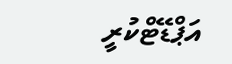އަޕްޑޭޓްކުރީ